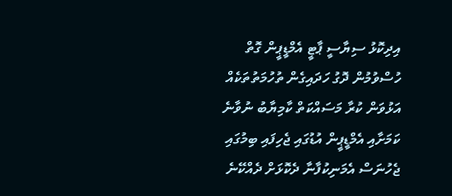އިދިކޮޅު ސިޔާސީ ޕާޓީ އެމްޑީޕީން ގޮތް ހުސްވުމުން ދޮގު ހަދައިގެން ތުހުމަތުތަކެއް އަޅުވަން ކުރާ މަސައްކަތް ކާމިޔާބު ނުވާނެ ކަމަށާއި އެމްޑީޕީން އުޑުގައި ޖެހިފައި ބިމުގައި ޖެހުނަސް އެމަނިކުފާނާ ދެކޮޅަށް ދެއްކޭނެ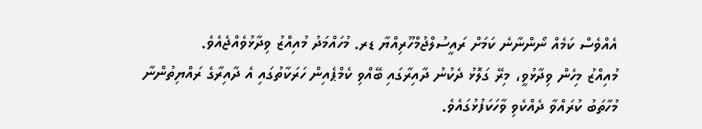އެއްވެސް ކަމެއް ނޯންނާނެ ކަމަށް ރައީސުލްޖުމްހޫރިއްޔާ ޑރ. މުހައްމަދު މުއިއްޒު ވިދާޅުވެއްޖެއެވެ.
މުއިއްޒު މިހެން ވިދާޅުވީ، މިރޭ ގަލޮޅު ދެކުނު ދާއިރާގައި ބޭއްވި ކެމްޕެއިން ހަރަކާތުގައި އެ ދާއިރާގެ ރައްޔިތުންނާ މުހާތަބު ކުރައްވާ ދެއްކެވި ވާހަކަފުޅުގައެވެ.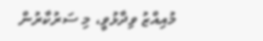މުއިއްޒު ވިދާޅުވީ، މި ސަރުކާރުން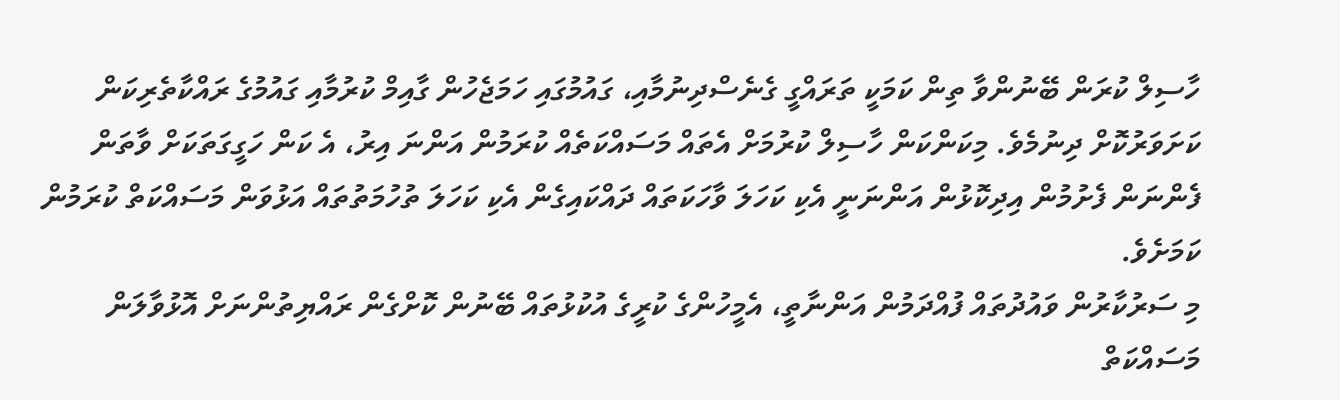ހާސިލް ކުރަން ބޭނުންވާ ތިން ކަމަކީ ތަރައްގީ ގެނެސްދިނުމާއި، ގައުމުގައި ހަމަޖެހުން ގާއިމް ކުރުމާއި ގައުމުގެ ރައްކާތެރިކަން ކަށަވަރުކޮށް ދިނުމެވެ. މިކަންކަން ހާސިލް ކުރުމަށް އެތައް މަސައްކަތެއް ކުރަމުން އަންނަ އިރު، އެ ކަން ހަގީގަތަކަށް ވާތަން ފެންނަން ފެށުމުން އިދިކޮޅުން އަންނަނީ އެކި ކަހަލަ ވާހަކަތައް ދައްކައިގެން އެކި ކަހަލަ ތުހުމަތުތައް އަޅުވަން މަސައްކަތް ކުރަމުން ކަމަށެވެ.
މި ސަރުކާރުން ވައުދުތައް ފުއްދަމުން އަންނާތީ، އެމީހުންގެ ކުރީގެ އުކުޅުތައް ބޭނުން ކޮށްގެން ރައްޔިތުންނަށް އޮޅުވާލަން މަސައްކަތް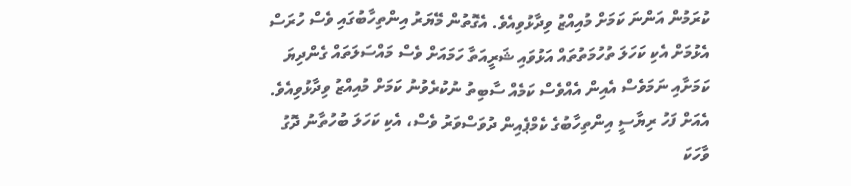ކުރަމުން އަންނަ ކަމަށް މުއިއްޒު ވިދާޅުވިއެވެ. އެގޮތުން މޭޔަރު އިންތިހާބުގައި ވެސް ހުރަސް އެޅުމަށް އެކި ކަހަލަ ތުހުމަތުތައް އަޅުވައި ޝަރީއަތާ ހަމައަށް ވެސް މައްސަލަތައް ގެންދިޔަ ކަމަށާއި ނަމަވެސް އެއިން އެއްވެސް ކަމެއް ސާބިތު ނުކުރެވުނު ކަމަށް މުއިއްޒު ވިދާޅުވިއެވެ. އެއަށް ފަހު ރިޔާސީ އިންތިހާބުގެ ކެމްޕެއިން ދުވަސްވަރު ވެސް، އެކި ކަހަލަ ބުހުތާނު ދޮގު ވާހަކަ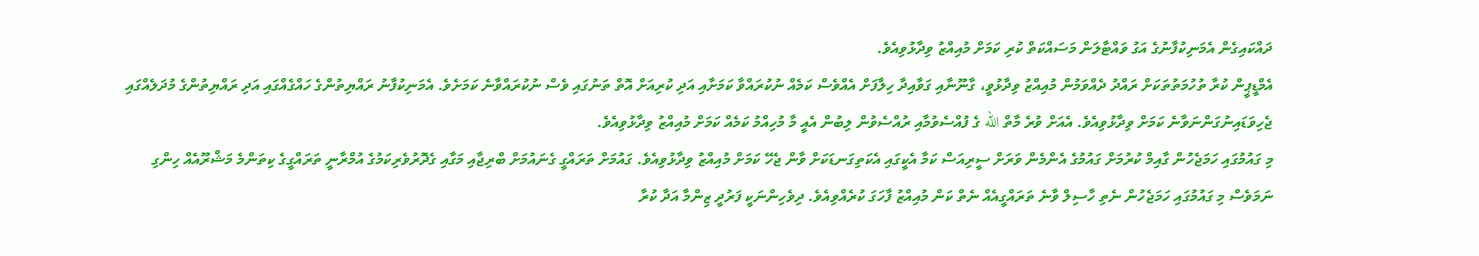ދައްކައިގެން އެމަނިކުފާނުގެ އަގު ވައްޓާލަން މަސައްކަތް ކުރި ކަމަށް މުއިއްޒު ވިދާޅުވިއެވެ.
އެމްޑީޕީން ކުރާ ތުހުމަތުތަކަށް ރައްދު ދެއްވަމުން މުއިއްޒު ވިދާޅުވީ، ގާނޫނާއި ގަވާއިދާ ހިލާފަށް އެއްވެސް ކަމެއް ނުކުރައްވާ ކަމަށާއި އަދި ކުރިއަށް އޮތް ތަނުގައި ވެސް ނުކުރައްވާނެ ކަމަށެވެ. އެމަނިކުފާނު ރައްޔިތުންގެ ހައްގެއްގައި އަދި ރައްޔިތުންގެ މުދަލެއްގައި ޖެހިވަޑައިނުގަންނަވާނެ ކަމަށް ވިދާޅުވިއެވެ. އެއަށް ވުރެ މާތް الله ގެ ފުއްސެވުމާއި ރުއްސެވުން ލިބުން އެއީ މާ މުހިއްމު ކަމެއް ކަމަށް މުއިއްޒު ވިދާޅުވިއެވެ.
މި ގައުމުގައި ހަމަޖެހުން ގާއިމް ކުރުމަށް ގައުމުގެ އެންމެން ވަރަށް ސީރިއަސް ކަމާ އެކީގައި އެކަތިގަނޑަކަށް ވާން ޖެހޭ ކަމަށް މުއިއްޒު ވިދާޅުވިއެވެ. ގައުމަށް ތަރައްގީ ގެނައުމަށް ބްރިޖާއި މަގާއި ގެދޮރުވެރިކަމުގެ އުމްރާނީ ތަރައްގީގެ ކިތަންމެ މަޝްރޫއެއް ހިންގި ނަމަވެސް މި ގައުމުގައި ހަމަޖެހުން ނެތި ހާސިލް ވާނެ ތަރައްގީއެއް ނެތް ކަން މުއިއްޒު ފާހަގަ ކުރެއްވިއެވެ. ދިވެހިންނަކީ ފަރުދީ ޒިންމާ އަދާ ކުރާ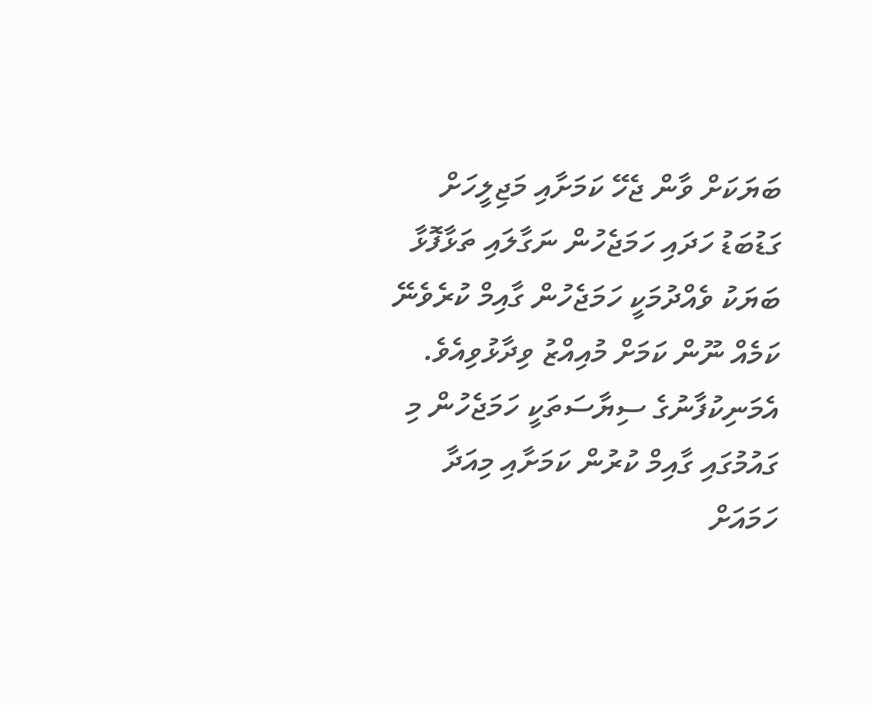ބަޔަކަށް ވާން ޖެހޭ ކަމަށާއި މަޖިލީހަށް ގަޑުބަޑު ހަދައި ހަމަޖެހުން ނަގާލައި ތަޅާފޮޅާ ބަޔަކު ވެއްދުމަކީ ހަމަޖެހުން ގާއިމް ކުރެވެނޭ ކަމެއް ނޫން ކަމަށް މުއިއްޒު ވިދާޅުވިއެވެ.
އެމަނިކުފާނުގެ ސިޔާސަތަކީ ހަމަޖެހުން މި ގައުމުގައި ގާއިމް ކުރުން ކަމަށާއި މިއަދާ ހަމައަށް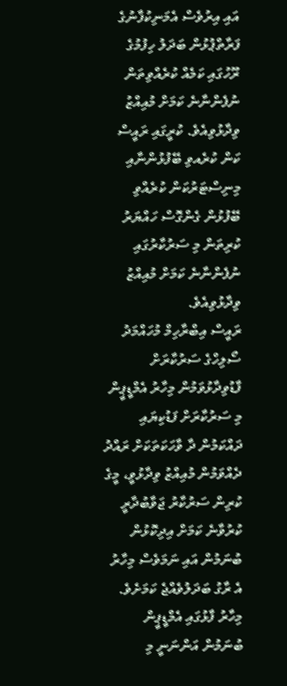އައި އިރުވެސް އެމަނިކުފާނުގެ ފަރާތްޕުޅުން ބަދަލު ހިފުމުގެ ރޫހުގައި ކަމެއް ކުރެއްވިތަން ނުފެންނާނެ ކަމަށް މުއިއްޒު ވިދާޅުވިއެވެ. ކުރީގައި ރައީސް ކަން ކުރެއވި ބޭފުޅުންނާއި މިނިސްޓަރުކަން ކުރެއްވި ބޭފުޅުން ގެންގޮސް ހައްޔަރު ކުރިތަން މި ސަރުކާރުގައި ނުފެންނާނެ ކަމަށް މުއިއްޒު ވިދާޅުވިއެވެ.
ރައީސް އިބްރާހިމް މުހައްމަދު ސޯލިހްގެ ސަރުކާރަށް ފާޑުވިދާޅުވަމުން މިހާރު އެމްޑީޕީން މި ސަރުކާރަށް ފަޑުކިޔައި ދައްކަމުން ދާ ވާހަކަތަކަށް ރައްދު ދެއްވަމުން މުއިއްޒު ވިދާޅުވީ، މީގެ ކުރިން ސަރުކާރު ޖަވާބުދާރީ ކުރުވާނެ ކަމަށް އިދިކޮޅުން ބުނަމުން އައި ނަމަވެސް މިހާރު އެ ރާގު ބަދަލުވެއްޖެ ކަމަށެވެ. މިހާރު ފާޅުގައި އެމްޑީޕީން ބުނަމުން އަންނަނީ މި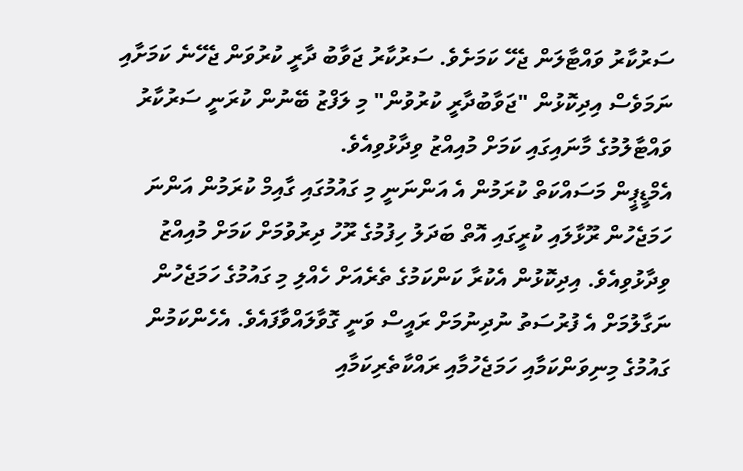ސަރުކާރު ވައްޓާލަން ޖެހޭ ކަމަށެވެ. ސަރުކާރު ޖަވާބު ދާރީ ކުރުވަން ޖެހޭނެ ކަމަށާއި ނަމަވެސް އިދިކޮޅުން "ޖަވާބުދާރީ ކުރުވުން" މި ލަފްޒު ބޭނުން ކުރަނީ ސަރުކާރު ވައްޓާލުމުގެ މާނައިގައި ކަމަށް މުއިއްޒު ވިދާޅުވިއެވެ.
އެމްޑީޕީން މަސައްކަތް ކުރަމުން އެ އަންނަނީ މި ގައުމުގައި ގާއިމް ކުރަމުން އަންނަ ހަމަޖެހުން ރޫޅާލައި ކުރީގައި އޮތް ބަދަލު ހިފުމުގެ ރޫހު ދިރުވުމަށް ކަމަށް މުއިއްޒު ވިދާޅުވިއެވެ. އިދިކޮޅުން އެކުރާ ކަންކަމުގެ ތެރެއަށް ހެއްލި މި ގައުމުގެ ހަމަޖެހުން ނަގާލުމަށް އެ ފުރުސަތު ނުދިނުމަށް ރައީސް ވަނީ ގޮވާލައްވާފައެވެ. އެހެންކަމުން ގައުމުގެ މިނިވަންކަމާއި ހަމަޖެހުމާއި ރައްކާތެރިކަމާއި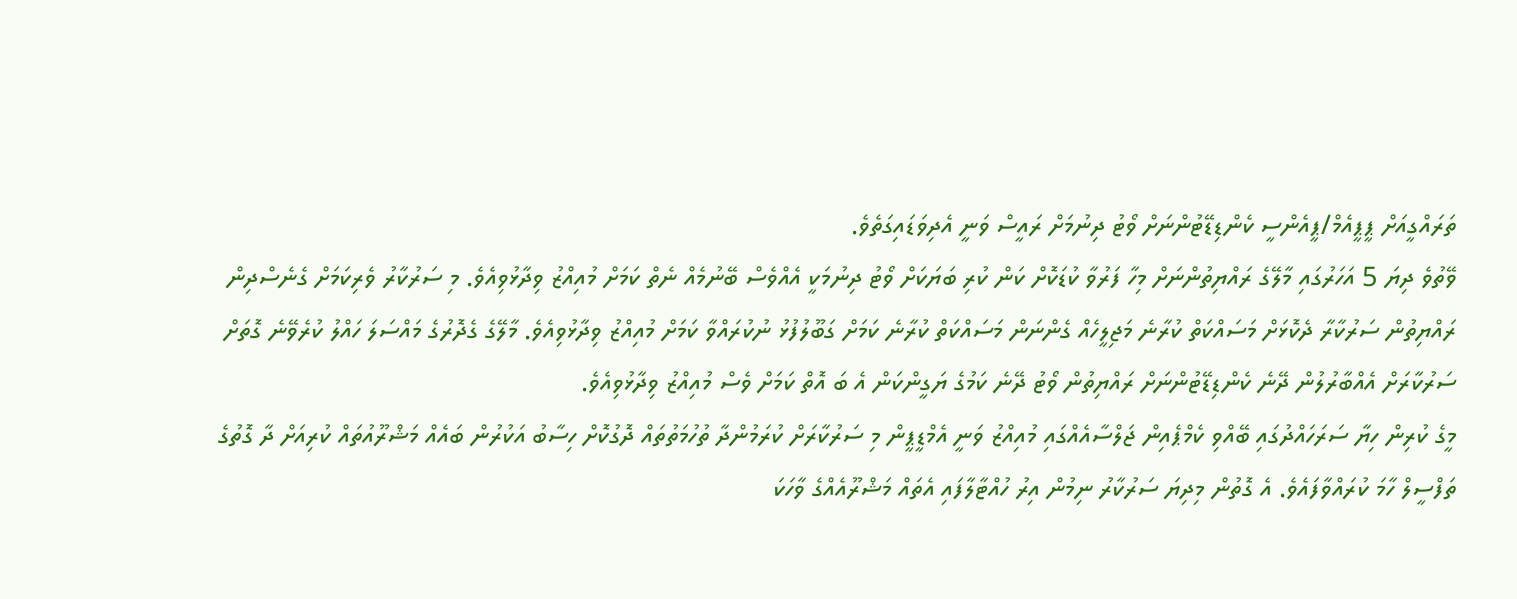ތަރައްގީއަށް ޕީޕީއެމް/ޕީއެންސީ ކެންޑިޑޭޓުންނަށް ވޯޓު ދިނުމަށް ރައީސް ވަނީ އެދިވަޑައިގަތެވެ.
ވޭތުވެ ދިޔަ 5 އަހަރުގައި މާލޭގެ ރައްޔިތުންނަށް މިހާ ފަރުވާ ކުޑަކޮށް ކަން ކުރި ބަޔަކަށް ވޯޓު ދިނުމަކީ އެއްވެސް ބޭނުމެއް ނެތް ކަމަށް މުއިއްޒު ވިދާޅުވިއެވެ. މި ސަރުކާރު ވެރިކަމަށް ގެނެސްދިން ރައްޔިތުން ސަރުކާރާ ދެކޮޅަށް މަސައްކަތް ކުރާނެ މަޖިލީހެއް ގެންނަން މަސައްކަތް ކުރާނެ ކަމަށް ގަބޫލުފުޅު ނުކުރައްވާ ކަމަށް މުއިއްޒު ވިދާޅުވިއެވެ. މާލޭގެ ގެދޮރުގެ މައްސަލަ ހައްލު ކުރެވޭނެ ގޮތަށް ސަރުކާރަށް އެއްބާރުލުން ދޭނެ ކެންޑިޑޭޓުންނަށް ރައްޔިތުން ވޯޓު ދޭނެ ކަމުގެ ޔަގީންކަން އެ ބަ އޮތް ކަމަށް ވެސް މުއިއްޒު ވިދާޅުވިއެވެ.
މީގެ ކުރިން ހިޔާ ސަރަހައްދުގައި ބޭއްވި ކެމްޕެއިން ޖަލްސާއެއްގައި މުއިއްޒު ވަނީ އެމްޑީޕީން މި ސަރުކާރަށް ކުރަމުންދާ ތުހުމަތުތައް ދޮގުކޮށް ހިސާބު އަކުރުން ބައެއް މަޝްރޫއުތައް ކުރިއަށް ދާ ގޮތުގެ ތަފްސީލް ހާމަ ކުރައްވާފައެވެ. އެ ގޮތުން މިދިޔަ ސަރުކާރު ނިމުން އިރު ހުއްޓާލާފައި އެތައް މަޝްރޫއެއްގެ ވާހަކަ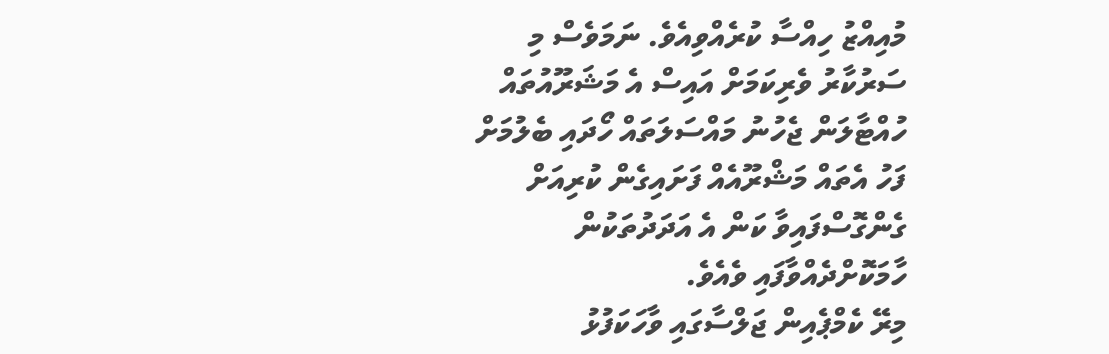މުއިއްޒު ހިއްސާ ކުރެއްވިއެވެ. ނަމަވެސް މި ސަރުކާރު ވެރިކަމަށް އައިސް އެ މަޝަރޫއުތައް ހުއްޓާލަން ޖެހުނު މައްސަލަތައް ހޯދައި ބެލުމަށް ފަހު އެތައް މަޝްރޫއެއް ފަށައިގެން ކުރިއަށް ގެންގޮސްފައިވާ ކަން އެ އަދަދުތަކުން ހާމަކޮށްދެއްވާފައި ވެއެވެ.
މިރޭ ކެމްޕެއިން ޖަލްސާގައި ވާހަކަފުޅު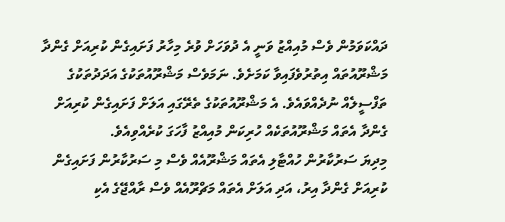ދައްކަވަމުން ވެސް މުއިއްޒު ވަނީ އެ ދުވަހަށް ވުރެ މިހާރު ފަށައިގެން ކުރިއަށް ގެންދާ މަޝްރޫއުތައް އިތުރުވެފައިވާ ކަމަށެވެ. ނަމަވެސް މަޝްރޫއުތަކުގެ އަދަދުތަކުގެ ތަފްސީލެއް ނުދެއްވައެވެ. އެ މަޝްރޫއުތަކުގެ ތެރޭގައި އަލަށް ފަށައިގެން ކުރިއަށް ގެންދާ އެތައް މަޝްރޫއުތަކެއް ހުރިކަން މުއިއްޒު ފާހަގަ ކުރެއްވިއެވެ.
މިދިޔަ ސަރުކާރުން ހުއްޓާލި އެތައް މަޝްރޫއެއް ވެސް މި ސަރުކާރުން ފަށައިގެން ކުރިއަށް ގެންދާ އިރު، އަދި އަލަށް އެތައް މަޗްރޫއެއް ވެސް ރާއްޖޭގެ އެކި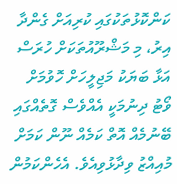ކަންކޮޅުތަކުގައި ކުރިއަށް ގެންދާ އިރު، މި މަޝްރޫއުތަކަށް ހުރަސް އަޅާ ބަޔަކު މަޖިލީހަށް ހޮވުމަށް ވޯޓު ދިނުމަކީ އެއްވެސް ގޮތެއްގައި ބޭނުމެއް އޮތް ކަމެއް ނޫން ކަމަށް މުއިއްޒު ވިދާޅުވިއެވެ. އެހެންކަމުން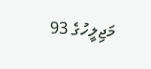މަޖިލީހުގެ 93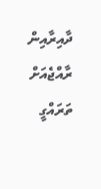ދާއިރާއިން ރާއްޖެއަށް ތަރައްގީ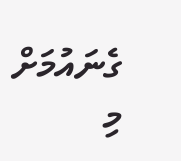ގެނައުމަށް މި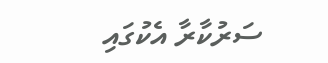ސަރުކާރާ އެކުގައި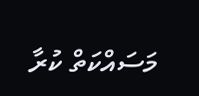މަސައްކަތް ކުރާ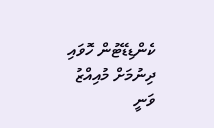ކެންޑިޑޭޓުން ހޮވައި ދިނުމަށް މުއިއްޒު ވަނީ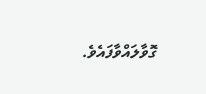ގޮވާލައްވާފައެވެ.